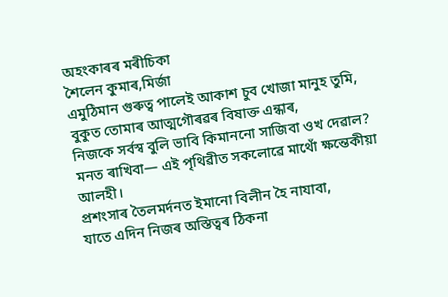অহংকাৰৰ মৰীচিকা
শৈলেন কুমাৰ,মিৰ্জা
এমুঠিমান গুৰুত্ব পালেই আকাশ চুব খোজা মানুহ তুমি,
বুকুত তোমাৰ আত্মগৌৰৱৰ বিষাক্ত এন্ধাৰ,
নিজকে সৰ্বস্ব বুলি ভাবি কিমাননো সাজিবা ওখ দেৱাল?
মনত ৰাখিবা— এই পৃথিৱীত সকলোৱে মাথোঁ ক্ষন্তেকীয়া আলহী।
প্ৰশংসাৰ তৈলমৰ্দনত ইমানো বিলীন হৈ নাযাবা,
যাতে এদিন নিজৰ অস্তিত্বৰ ঠিকনা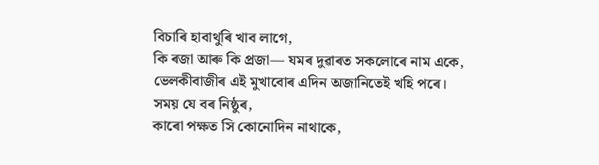বিচাৰি হাবাথুৰি খাব লাগে,
কি ৰজা আৰু কি প্ৰজা— যমৰ দুৱাৰত সকলোৰে নাম একে,
ভেলকীবাজীৰ এই মুখাবোৰ এদিন অজানিতেই খহি পৰে।
সময় যে বৰ নিষ্ঠুৰ,
কাৰো পক্ষত সি কোনোদিন নাথাকে,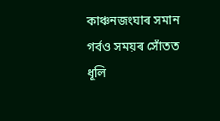কাঞ্চনজংঘাৰ সমান গৰ্বও সময়ৰ সোঁতত ধূলি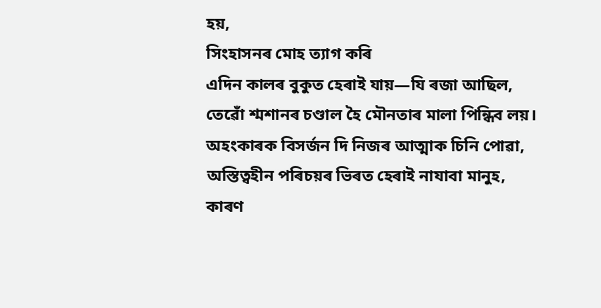হয়,
সিংহাসনৰ মোহ ত্যাগ কৰি
এদিন কালৰ বুকুত হেৰাই যায়—যি ৰজা আছিল,
তেৱোঁ শ্মশানৰ চণ্ডাল হৈ মৌনতাৰ মালা পিন্ধিব লয়।
অহংকাৰক বিসৰ্জন দি নিজৰ আত্মাক চিনি পোৱা,
অস্তিত্বহীন পৰিচয়ৰ ভিৰত হেৰাই নাযাবা মানুহ,
কাৰণ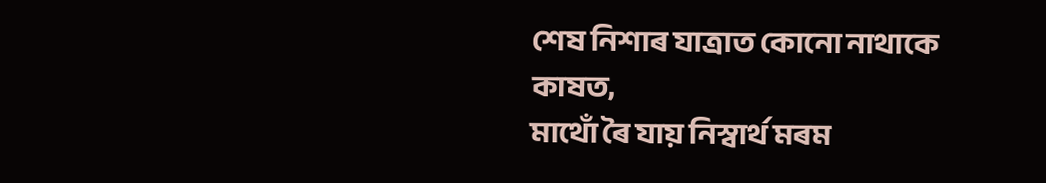শেষ নিশাৰ যাত্ৰাত কোনো নাথাকে কাষত,
মাথোঁ ৰৈ যায় নিস্বাৰ্থ মৰম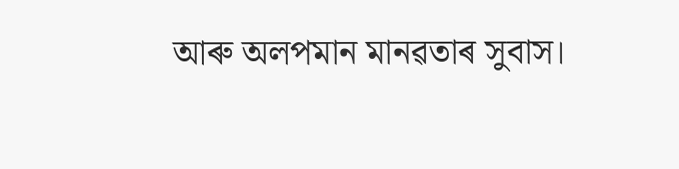আৰু অলপমান মানৱতাৰ সুবাস।